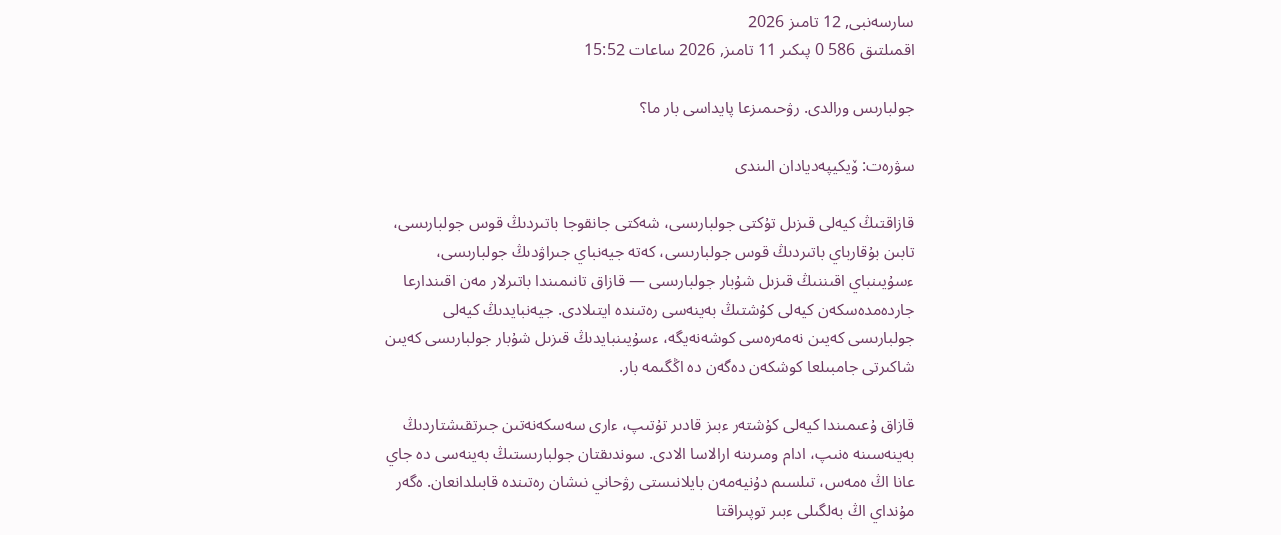سارسەنبى, 12 تامىز 2026
اقمىلتىق 586 0 پىكىر 11 تامىز, 2026 ساعات 15:52

جولبارىس ورالدى. رۋحىمىزعا پايداسى بار ما؟

سۋرەت: ۆيكيپەديادان الىندى

قازاقتىڭ كيەلى قىزىل تۇكتى جولبارىسى، شەكتى جانقوجا باتىردىڭ قوس جولبارىسى، تابىن بۇقارباي باتىردىڭ قوس جولبارىسى، كەتە جيەنباي جىراۋدىڭ جولبارىسى، ءسۇيىنباي اقىننىڭ قىزىل شۇبار جولبارىسى — قازاق تانىمىندا باتىرلار مەن اقىندارعا جاردەمدەسكەن كيەلى كۇشتىڭ بەينەسى رەتىندە ايتىلادى. جيەنبايدىڭ كيەلى جولبارىسى كەيىن نەمەرەسى كوشەنەيگە، ءسۇيىنبايدىڭ قىزىل شۇبار جولبارىسى كەيىن شاكىرتى جامبىلعا كوشكەن دەگەن دە اڭگىمە بار.

قازاق ۇعىمىندا كيەلى كۇشتەر ءبىز قادىر تۇتىپ، ءارى سەسكەنەتىن جىرتقىشتاردىڭ بەينەسىنە ەنىپ، ادام ومىرىنە ارالاسا الادى. سوندىقتان جولبارىستىڭ بەينەسى دە جاي عانا اڭ ەمەس، تىلسىم دۇنيەمەن بايلانىستى رۋحاني نىشان رەتىندە قابىلدانعان. ەگەر مۇنداي اڭ بەلگىلى ءبىر توپىراقتا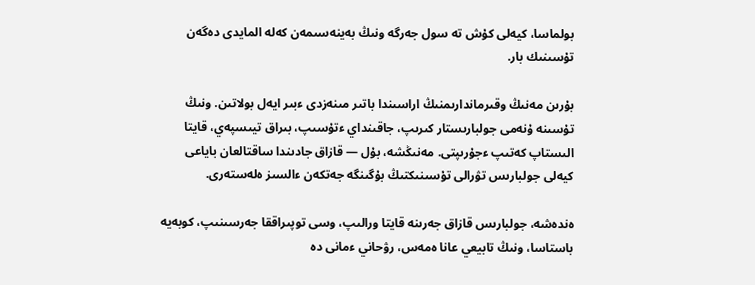بولماسا، كيەلى كۇش تە سول جەرگە ونىڭ بەينەسىمەن كەلە المايدى دەگەن تۇسىنىك بار.

بۇرىن مەنىڭ وقىرماندارىمنىڭ اراسىندا باتىر مىنەزدى ءبىر ايەل بولاتىن. ونىڭ تۇسىنە ۇنەمى جولبارىستار كىرىپ، جاقىنداي ءتۇسىپ، بىراق تيىسپەي، قايتا الىستاپ كەتىپ ءجۇرىپتى. مەنىڭشە، بۇل — قازاق جادىندا ساقتالعان باياعى كيەلى جولبارىس تۋرالى تۇسىنىكتىڭ بۇگىنگە جەتكەن ءالسىز ەلەستەرى.

ەندەشە، جولبارىس قازاق جەرىنە قايتا ورالىپ، وسى توپىراققا جەرسىنىپ، كوبەيە باستاسا، ونىڭ تابيعي عانا ەمەس، رۋحاني ءمانى دە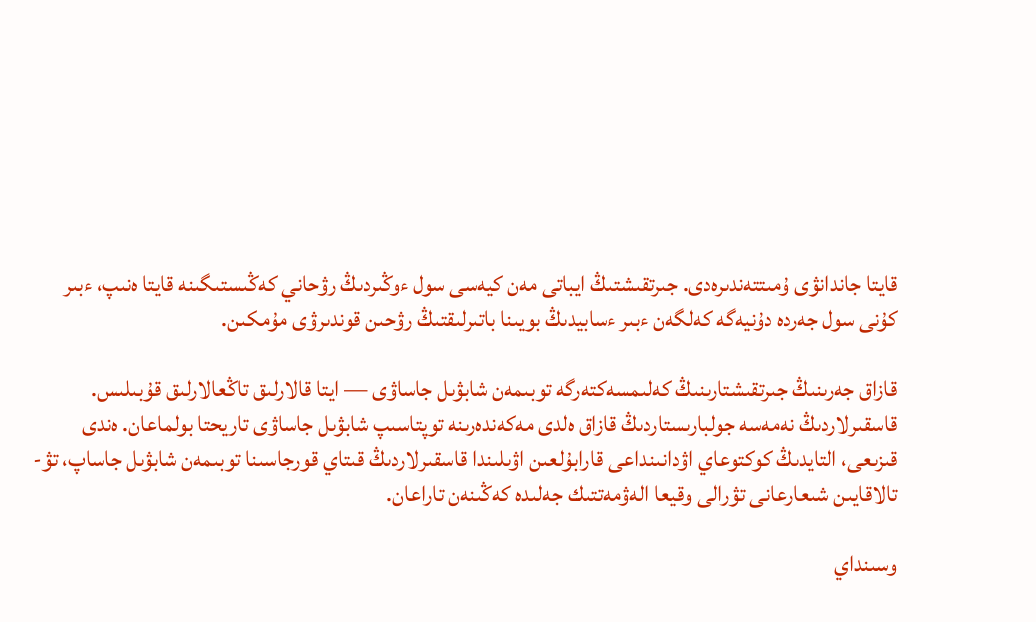قايتا جاندانۋى ۇمىتتەندىرەدى. جىرتقىشتىڭ ايباتى مەن كيەسى سول ءوڭىردىڭ رۋحاني كەڭىستىگىنە قايتا ەنىپ، ءبىر كۇنى سول جەردە دۇنيەگە كەلگەن ءبىر ءسابيدىڭ بويىنا باتىرلىقتىڭ رۋحىن قوندىرۋى مۇمكىن.

قازاق جەرىنىڭ جىرتقىشتارىنىڭ كەلىمسەكتەرگە توبىمەن شابۋىل جاساۋى — ايتا قالارلىق تاڭعالارلىق قۇبىلىس. قاسقىرلاردىڭ نەمەسە جولبارىستاردىڭ قازاق ەلدى مەكەندەرىنە توپتاسىپ شابۋىل جاساۋى تاريحتا بولماعان. ەندى قىزىعى، التايدىڭ كوكتوعاي اۋدانىنداعى قارابۇلعىن اۋىلىندا قاسقىرلاردىڭ قىتاي قورجاسىنا توبىمەن شابۋىل جاساپ، تۋ-تالاقايىن شىعارعانى تۋرالى وقيعا الەۋمەتتىك جەلىدە كەڭىنەن تاراعان.

وسىنداي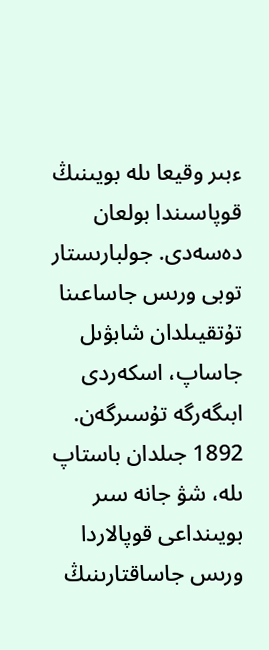ءبىر وقيعا ىلە بويىنىڭ قوپاسىندا بولعان دەسەدى. جولبارىستار توبى ورىس جاساعىنا تۇتقيىلدان شابۋىل جاساپ، اسكەردى ابىگەرگە تۇسىرگەن. 1892 جىلدان باستاپ ىلە، شۋ جانە سىر بويىنداعى قوپالاردا ورىس جاساقتارىنىڭ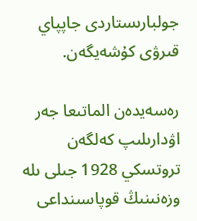جولبارىستاردى جاپپاي قىرۋى كۇشەيگەن.

رەسەيدەن الماتىعا جەر اۋدارىلىپ كەلگەن تروتسكي 1928 جىلى ىلە وزەنىنىڭ قوپاسىنداعى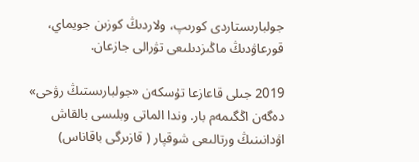جولبارىستاردى كورىپ، ولاردىڭ كوزىن جويماي، قورعاۋدىڭ ماڭىزدىلىعى تۋرالى جازعان.

2019 جىلى قاعازعا تۇسكەن «جولبارىستىڭ رۋحى» دەگەن اڭگىمەم بار. وندا الماتى وبلىسى بالقاش اۋدانىنىڭ ورتالىعى شوقپار ( قازىرگى باقاناس)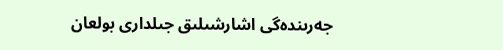جەرىندەگى اشارشىلىق جىلدارى بولعان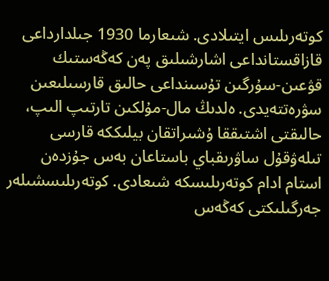كوتەرىلىس ايتىلادى. شىعارما 1930 جىلدارداعى قازاقستانداعى اشارشىلىق پەن كەڭەستىك قۋعىن-سۇرگىن تۇسىنداعى حالىق قارسىلىعىن سۋرەتتەيدى. ەلدىڭ مال-مۇلكىن تارتىپ الىپ، حالىقتى اشتىققا ۇشىراتقان بيلىككە قارسى تىلەۋقۇل ساۋرىقباي باستاعان بەس جۇزدەن استام ادام كوتەرىلىسكە شىعادى. كوتەرىلىسشىلەر جەرگىلىكتى كەڭەس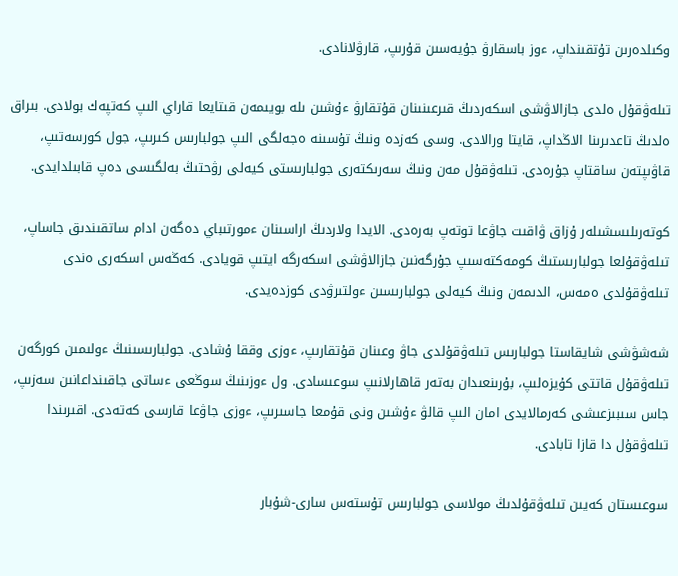وكىلدەرىن تۇتقىنداپ، ءوز باسقارۋ جۇيەسىن قۇرىپ، قارۋلانادى.

تىلەۋقۇل ەلدى جازالاۋشى اسكەردىڭ قىرعىنىنان قۇتقارۋ ءۇشىن ىلە بويىمەن قىتايعا قاراي الىپ كەتپەك بولادى. بىراق ەلدىڭ تاعدىرىنا الاڭداپ، قايتا ورالادى. وسى كەزدە ونىڭ تۇسىنە ەجەلگى الىپ جولبارىس كىرىپ، جول كورسەتىپ، قاۋىپتەن ساقتاپ جۇرەدى. تىلەۋقۇل مەن ونىڭ سەرىكتەرى جولبارىستى كيەلى رۋحتىڭ بەلگىسى دەپ قابىلدايدى.

كوتەرىلىسشىلەر ۇزاق ۋاقىت جاۋعا توتەپ بەرەدى. الايدا ولاردىڭ اراسىنان ءمورتىباي دەگەن ادام ساتقىندىق جاساپ، تىلەۋقۇلعا جولبارىستىڭ كومەكتەسىپ جۇرگەنىن جازالاۋشى اسكەرگە ايتىپ قويادى. كەڭەس اسكەرى ەندى تىلەۋقۇلدى ەمەس، الدىمەن ونىڭ كيەلى جولبارىسىن ءولتىرۋدى كوزدەيدى.

شەشۋشى شايقاستا جولبارىس تىلەۋقۇلدى جاۋ وعىنان قۇتقارىپ، ءوزى وققا ۇشادى. جولبارىسىنىڭ ءولىمىن كورگەن تىلەۋقۇل قاتتى كۇيزەلىپ، بۇرىنعىدان بەتەر قاھارلانىپ سوعىسادى. ول ءوزىنىڭ سوڭعى ءساتى جاقىنداعانىن سەزىپ، جاس سىبىزعىشى كەرمالايدى امان الىپ قالۋ ءۇشىن ونى قۇمعا جاسىرىپ، ءوزى جاۋعا قارسى كەتەدى. اقىرىندا تىلەۋقۇل دا قازا تابادى.

سوعىستان كەيىن تىلەۋقۇلدىڭ مولاسى جولبارىس تۇستەس سارى-شۇبار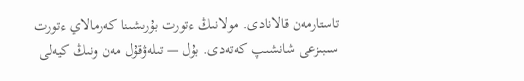تاستارمەن قالانادى. مولانىڭ ءتورت بۇرىشىنا كەرمالاي ءتورت سىبىزعى شانشىپ كەتەدى. بۇل — تىلەۋقۇل مەن ونىڭ كيەلى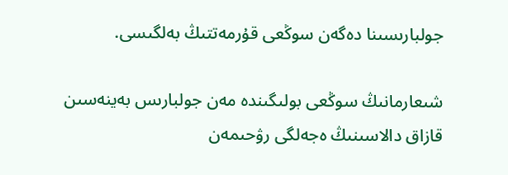جولبارىسىنا دەگەن سوڭعى قۇرمەتتىڭ بەلگىسى.

شىعارمانىڭ سوڭعى بولىگىندە مەن جولبارىس بەينەسىن قازاق دالاسىنىڭ ەجەلگى رۋحىمەن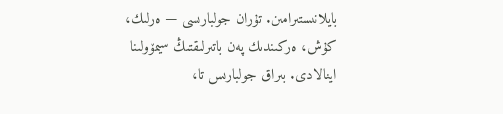بايلانىستىرامىن. تۇران جولبارىسى — ەرلىك، كۇش، ەركىندىك پەن باتىرلىقتىڭ سيمۆولىنا اينالادى. بىراق جولبارىس تا،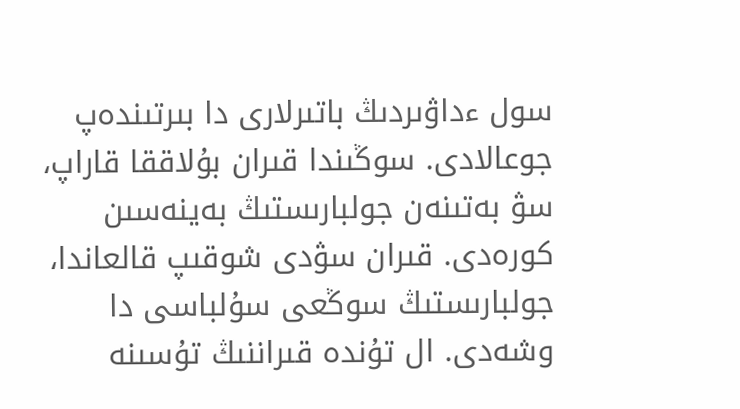سول ءداۋىردىڭ باتىرلارى دا بىرتىندەپ جوعالادى. سوڭىندا قىران بۇلاققا قاراپ، سۋ بەتىنەن جولبارىستىڭ بەينەسىن كورەدى. قىران سۋدى شوقىپ قالعاندا، جولبارىستىڭ سوڭعى سۇلباسى دا وشەدى. ال تۇندە قىراننىڭ تۇسىنە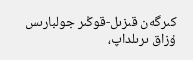كىرگەن قىزىل-قوڭىر جولبارىس ۇزاق ىرىلداپ،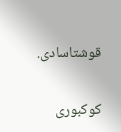قوشتاسادى.

كوكبورى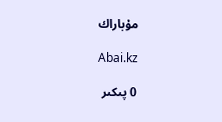مۇباراك

Abai.kz

0 پىكىر